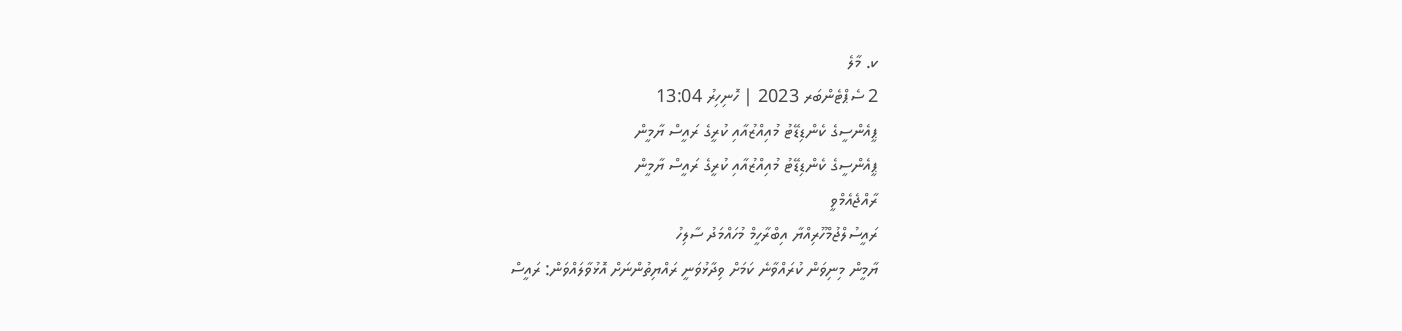ކ. މާލެ
2 ސެޕްޓެންބަރ 2023 | ހޮނިހިރު 13:04
ޕީއެންސީގެ ކެންޑިޑޭޓު މުއިއްޒުއާއި ކުރީގެ ރައީސް ޔާމީން
ޕީއެންސީގެ ކެންޑިޑޭޓު މުއިއްޒުއާއި ކުރީގެ ރައީސް ޔާމީން
ރާއްޖެއެމްވީ
ރައީސުލްޖުމްހޫރިއްޔާ އިބްރާހީމް މުހައްމަދު ސާލިހު
ޔާމީން މިނިވަން ކުރައްވާނެ ކަމަށް ވިދާޅުވަނީ ރައްޔިތުންނަށް އޮޅުވާލައްވަން: ރައީސް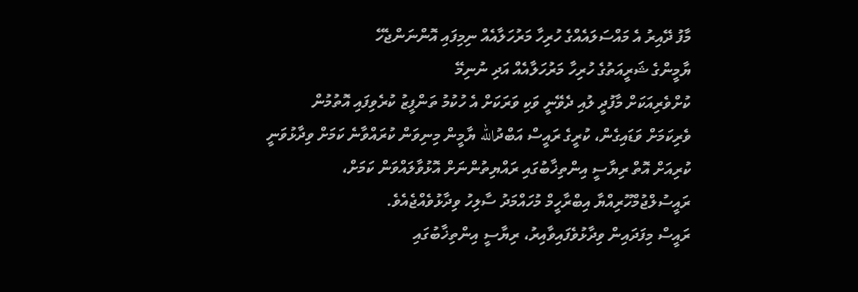މާފު ދޭއިރު އެ މައްސަލައެއްގެ ހުރިހާ މަރުހަލާއެއް ނިމިފައި އޮންނަންޖެހޭ
ޔާމީންގެ ޝަރީއަތުގެ ހުރިހާ މަރުހަލާއެއް އަދި ނުނިމޭ
ކުށްވެރިއަކަށް މާފުދީ ލުއި ދެވޭނީ ވަކި ވަރަކަށް އެ ހުކުމު ތަންފީޒު ކުރެވިފައި އޮތުމުން
ވެރިކަމަށް ވަޑައިގެން، ކުރީގެ ރައީސް އަބްދުالله ޔާމީން މިނިވަން ކުރައްވާނެ ކަމަށް ވިދާޅުވަނީ ކުރިއަށް އޮތް ރިޔާސީ އިންތިޚާބުގައި ރައްޔިތުންނަށް އޮޅުވާލައްވަން ކަމަށް، ރައީސުލްޖުމްހޫރިއްޔާ އިބްރާހީމް މުހައްމަދު ސާލިހު ވިދާޅުވެއްޖެއެވެ.
ރައީސް މިފަދައިން ވިދާޅުވެފައިވާއިރު، ރިޔާސީ އިންތިޚާބުގައި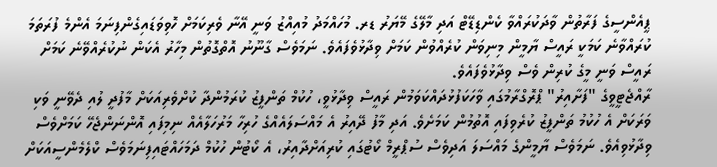ޕީއެންސީގެ ފަރާތުން ވާދަކުރައްވާ ކެންޑިޑޭޓް އަދި މާލޭގެ މޭޔަރު ޑރ. މުހައްމަދު މުއިއްޒު ވަނީ އޭނާ ވެރިކަމަށް ހޮވިވަޑައިގެންފިނަމަ އެންމެ ފުރަތަމަ ކުރައްވާނެ ކަމަކީ ރައީސް ޔާމީން މިނިވަން ކުރެއްވުން ކަމަށް ވިދާޅުވެފައެވެ. ނަމަވެސް ގާނޫނު އޮތްގޮތުން މިހާރު އެކަން ނުކުރެއްވޭނެ ކަމަށް ރައީސް ވަނީ މީގެ ކުރިން ވެސް ވިދާޅުވެފައެވެ.
ރާއްޖެޓީވީގެ "ފަށާއިރު" ޕްރޮގްރާމުގައި ވާހަކަފުޅުދައްކަވަމުން ރައީސް ވިދާޅުވީ، ހުކުމް ތަންފީޒު ކުރަމުންދާ ކުށްވެރިއަކަށް މާފުދީ ލުއި ދެވޭނީ ވަކި ވަރަކަށް އެ ހުކުމު ތަންފީޒު ކުރެވިފައި އޮތުމުން ކަމަށެވެ. އަދި މާފު ދޭއިރު އެ މައްސަލައެއްގެ ހުރިހާ މަރުހަލާއެއް ނިމިފައި އޮންނަންޖެހޭ ކަމަށްވެސް ވިދާޅުވިއެވެ. ނަމަވެސް ޔާމީންގެ މައްސަލަ އަދިވެސް ސުޕްރީމް ކޯޓުގައި ކުރިއަށްދާއިރު، އެ ކޯޓުން ހުކުމް ދަމަހައްޓައިފިނަމަވެސް ކްލެމެންސީއަކަށް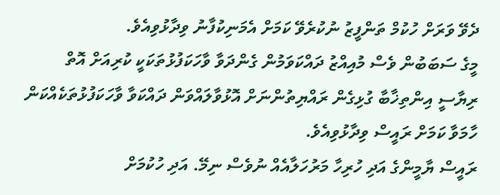ދެވޭ ވަރަށް ހުކުމް ތަންފީޒު ނުކުރެވޭ ކަމަށް އެމަނިކުފާނު ވިދާޅުވިއެވެ.
މީގެ ސަބަބުން ވެސް މުއިއްޒު ދައްކަވަމުން ގެންދަވާ ވާހަކަފުޅުތަކަކީ ކުރިއަށް އޮތް ރިޔާސީ އިންތިޚާބާ ގުޅިގެން ރައްޔިތުންނަށް އޮޅުވާލައްވަން ދައްކަވާ ވާހަކަފުޅުތަކެއްކަން ހާމަވާ ކަމަށް ރައީސް ވިދާޅުވިއެވެ.
ރައީސް ޔާމީންގެ އަދި ހުރިހާ މަރުހަލާއެއް ނުވެސް ނިމޭ. އަދި ހުކުމަށް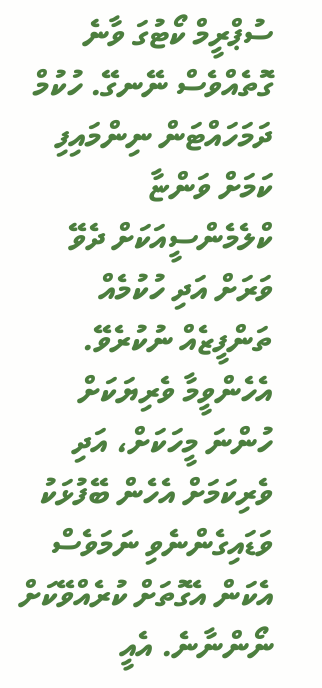ސުޕްރީމް ކޯޓުގަ ވާނެ ގޮތެއްވެސް ނޭނގޭ. ހުކުމް ދަމަހައްޓަން ނިންމައިފި ކަމަށް ވަންޏާ ކްލެމެންސީއަކަށް ދެވޭ ވަރަށް އަދި ހުކުމެއް ތަންފީޒެއް ނުކުރެވޭ. އެހެންވީމާ ވެރިޔަކަށް ހުންނަ މީހަކަށް، އަދި ވެރިކަމަށް އެހެން ބޭފުޅަކު ވަޑައިގެންނެވި ނަމަވެސް އެކަން އެގޮތަށް ކުރެއްވޭކަށް ނޯންނާނެ. އެއީ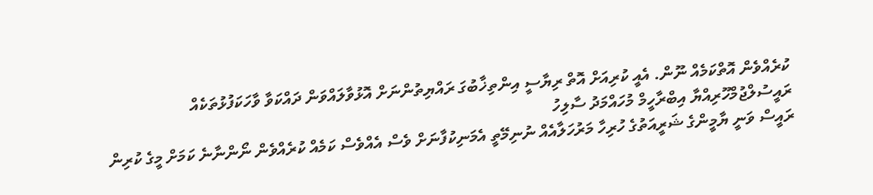ކުރެއްވެން އޮތްކަމެއް ނޫން. އެއީ ކުރިއަށް އޮތް ރިޔާސީ އިންތިޚާބުގަ ރައްޔިތުންނަށް އޮޅުވާލައްވަން ދައްކަވާ ވާހަކަފުޅުތަކެއް
ރައީސުލްޖުމްހޫރިއްޔާ އިބްރާހީމް މުހައްމަދު ސާލިހު
ރައީސް ވަނީ ޔާމީންގެ ޝަރީއަތުގެ ހުރިހާ މަރުހަލާއެއް ނުނިމޭތީ އެމަނިކުފާނަށް ވެސް އެއްވެސް ކަމެއް ކުރެއްވެން ނޯންނާނެ ކަމަށް މީގެ ކުރިން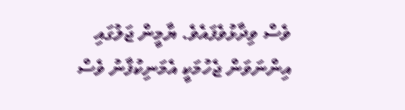ވެސް ވިދާޅުވެފައެވެ. ޔާމީން ޖަލުގައި އިންނަވަން ޖެހުމަކީ އެމަނިކުފާނު ވެސް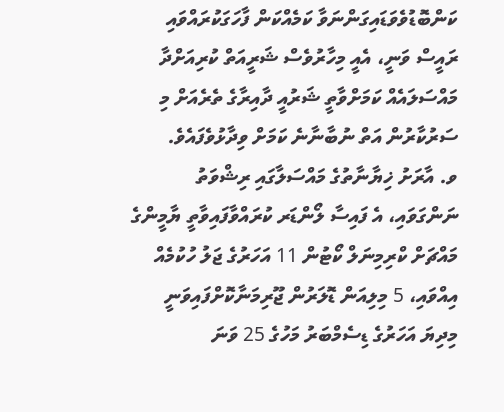ކަންބޮޑުވެވަޑައިގަންނަވާ ކަމެއްކަން ފާހަގަކުރައްވައި ރައީސް ވަނީ، އެއީ މިހާރުވެސް ޝަރީއަތް ކުރިއަށްދާ މައްސަލައެއް ކަމަށްވާތީ ޝަރުއީ ދާއިރާގެ ތެރެއަށް މި ސަރުކާރުން އަތް ނުބާނާނެ ކަމަށް ވިދާޅުވެފައެވެ.
ވ. އާރަށު ޚިޔާނާތުގެ މައްސަލާގައި ރިޝްވަތު ނަންގަވައި، އެ ފައިސާ ލޯންޑަރ ކުރައްވާފައިވާތީ ޔާމީންގެ މައްޗަށް ކްރިމިނަލް ކޯޓުން 11 އަހަރުގެ ޖަލު ހުކުމެއް އިއްވައި، 5 މިލިއަން ޑޮލަރުން ޖޫރިމަނާކޮށްފައިވަނީ މިދިޔަ އަހަރުގެ ޑިސެމްބަރު މަހުގެ 25 ވަނަ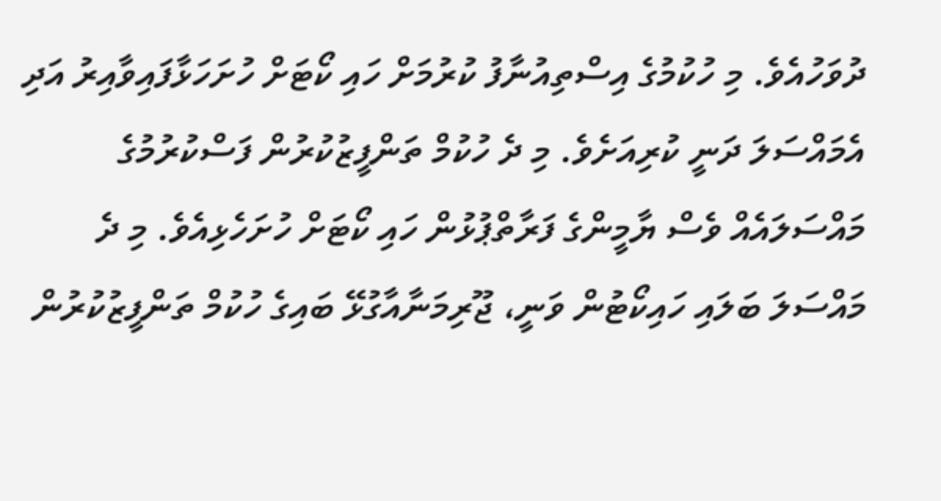ދުވަހުއެވެ. މި ހުކުމުގެ އިސްތިއުނާފު ކުރުމަށް ހައި ކޯޓަށް ހުށަހަޅާފައިވާއިރު އަދި އެމައްސަލަ ދަނީ ކުރިއަށެވެ. މި ދެ ހުކުމް ތަންފީޒުކުރުން ފަސްކުރުމުގެ މައްސަލައެއް ވެސް ޔާމީންގެ ފަރާތްޕުޅުން ހައި ކޯޓަށް ހުށަހެޅިއެވެ. މި ދެ މައްސަލަ ބަލައި ހައިކޯޓުން ވަނީ، ޖޫރިމަނާއާގުޅޭ ބައިގެ ހުކުމް ތަންފީޒުކުރުން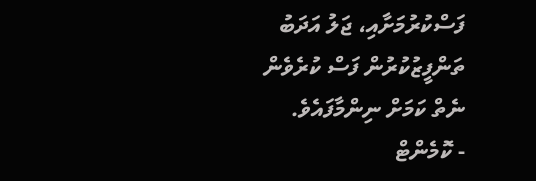ފަސްކުރުމަށާއި، ޖަލު އަދަބު ތަންފީޒުކުރުން ފަސް ކުރެވެން ނެތް ކަމަށް ނިންމާފައެވެ.
- ކޮމެންޓް